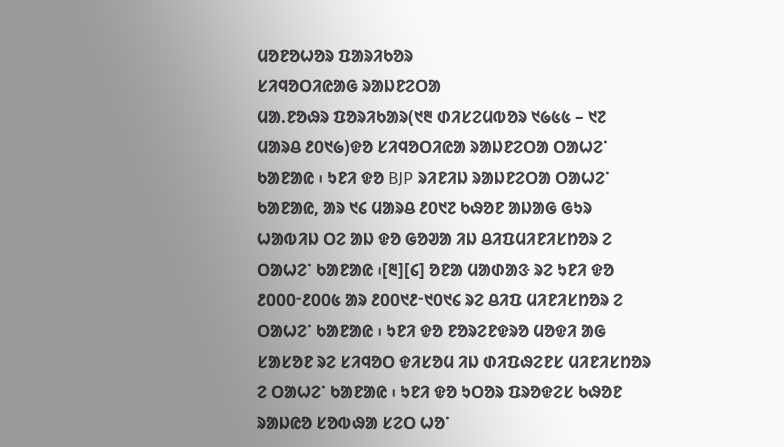ᱢᱚᱱᱚᱦᱚᱨ ᱯᱟᱨᱤᱠᱚᱨ
ᱥᱤᱧᱚᱛᱤᱭᱟᱜ ᱨᱟᱡᱱᱮᱛᱟ
ᱢᱟ.ᱱᱚᱷᱨ ᱯᱚᱨᱤᱠᱟᱨ(᱑᱓ ᱰᱤᱥᱮᱢᱵᱚᱨ ᱑᱙᱕᱕ – ᱑᱗ ᱢᱟᱨᱪ ᱒᱐᱑᱙)ᱫᱚ ᱥᱤᱧᱚᱛᱤᱭᱟ ᱨᱟᱡᱱᱮᱛᱟ ᱛᱟᱦᱮᱸ ᱠᱟᱱᱟᱭ ᱾ ᱩᱱᱤ ᱫᱚ BJP ᱨᱤᱱᱤᱡ ᱨᱟᱡᱱᱮᱛᱟ ᱛᱟᱦᱮᱸ ᱠᱟᱱᱟᱭ, ᱟᱨ ᱑᱔ ᱢᱟᱨᱪ ᱒᱐᱑᱗ ᱠᱷᱚᱱ ᱟᱡᱟᱜ ᱜᱩᱨ ᱦᱟᱵᱤᱡ ᱛᱮ ᱟᱡ ᱫᱚ ᱜᱚᱣᱟ ᱤᱡ ᱪᱤᱯᱢᱤᱱᱤᱥᱴᱚᱨ ᱮ ᱛᱟᱦᱮᱸ ᱠᱟᱱᱟᱭ ᱾[᱓][᱔] ᱚᱱᱟ ᱢᱟᱰᱟᱝ ᱨᱮ ᱩᱱᱤ ᱫᱚ ᱒᱐᱐᱐ᱼ᱒᱐᱐᱕ ᱟᱨ ᱒᱐᱐᱑᱒ᱼ᱑᱐᱑᱔ ᱨᱮ ᱪᱤᱯ ᱢᱤᱱᱤᱥᱴᱚᱨ ᱮ ᱛᱟᱦᱮᱸ ᱠᱟᱱᱟᱭ ᱾ ᱩᱱᱤ ᱫᱚ ᱱᱚᱨᱮᱱᱫᱨᱚ ᱢᱚᱫᱤ ᱟᱜ ᱥᱟᱥᱚᱱ ᱨᱮ ᱥᱤᱧᱚᱛ ᱫᱤᱥᱚᱢ ᱤᱡ ᱰᱤᱯᱷᱮᱱᱥ ᱢᱤᱱᱤᱥᱴᱚᱨ ᱮ ᱛᱟᱦᱮᱸ ᱠᱟᱱᱟᱭ ᱾ ᱩᱱᱤ ᱫᱚ ᱩᱛᱚᱨ ᱯᱨᱚᱫᱮᱥ ᱠᱷᱚᱱ ᱨᱟᱡᱭᱚ ᱥᱚᱵᱷᱟ ᱥᱮᱛ ᱦᱚᱸ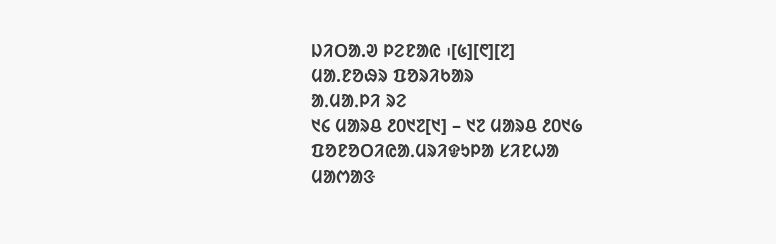ᱡᱤᱛᱟ.ᱣ ᱞᱮᱱᱟᱭ ᱾[᱕][᱖][᱗]
ᱢᱟ.ᱱᱚᱷᱨ ᱯᱚᱨᱤᱠᱟᱨ
ᱟᱹᱢᱟᱹᱞᱤ ᱨᱮ
᱑᱔ ᱢᱟᱨᱪ ᱒᱐᱑᱗[᱑] – ᱑᱗ ᱢᱟᱨᱪ ᱒᱐᱑᱙
ᱯᱚᱱᱚᱛᱤᱭᱟᱹᱢᱨᱤᱫᱩᱞᱟ ᱥᱤᱱᱦᱟ
ᱢᱟᱬᱟᱝ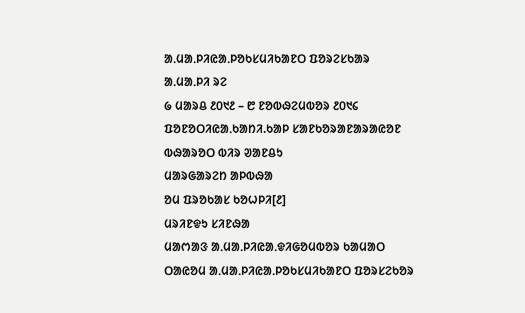ᱟᱹᱢᱟᱹᱞᱤᱭᱟᱹᱞᱚᱠᱥᱢᱤᱠᱟᱱᱛ ᱯᱚᱨᱮᱥᱠᱟᱨ
ᱟᱹᱢᱟᱹᱞᱤ ᱨᱮ
᱙ ᱢᱟᱨᱪ ᱒᱐᱑᱒ – ᱘ ᱱᱚᱵᱷᱮᱢᱵᱚᱨ ᱒᱐᱑᱔
ᱯᱚᱱᱚᱛᱤᱭᱟᱹᱠᱟᱴᱤ.ᱠᱟᱞ ᱥᱟᱱᱠᱚᱨᱟᱱᱟᱨᱟᱭᱚᱱ
ᱵᱷᱟᱨᱚᱛ ᱵᱤᱨ ᱣᱟᱱᱪᱩ
ᱢᱟᱨᱜᱟᱨᱮᱴ ᱟᱞᱵᱷᱟ
ᱚᱢ ᱯᱨᱚᱠᱟᱥ ᱠᱚᱦᱞᱤ[᱒]
ᱢᱨᱤᱱᱫᱩ ᱥᱤᱱᱷᱟ
ᱢᱟᱬᱟᱝ ᱟᱹᱢᱟᱹᱞᱤᱭᱟᱹᱫᱤᱜᱚᱢᱵᱚᱨ ᱠᱟᱢᱟᱛ
ᱛᱟᱭᱚᱢ ᱟᱹᱢᱟᱹᱞᱤᱭᱟᱹᱞᱚᱠᱥᱢᱤᱠᱟᱱᱛ ᱯᱚᱨᱥᱮᱠᱚᱨ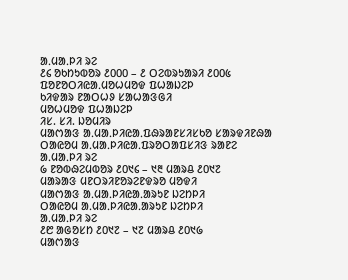ᱟᱹᱢᱟᱹᱞᱤ ᱨᱮ
᱒᱔ ᱚᱠᱴᱩᱵᱚᱨ ᱒᱐᱐᱐ – ᱒ ᱛᱮᱵᱨᱩᱟᱨᱤ ᱒᱐᱐᱕
ᱯᱚᱱᱚᱛᱤᱭᱟᱹᱢᱚᱦᱢᱚᱫ ᱯᱦᱟᱡᱮᱞ
ᱠᱤᱫᱟᱨ ᱱᱟᱛᱦᱽ ᱥᱟᱦᱟᱝᱜᱤ
ᱢᱚᱦᱢᱚᱫ ᱯᱦᱟᱡᱮᱞ
ᱤᱥ. ᱥᱤ. ᱡᱚᱢᱤᱨ
ᱢᱟᱬᱟᱝ ᱟᱹᱢᱟᱹᱞᱤᱭᱟᱹᱯᱷᱨᱟᱱᱥᱤᱥᱠᱚ ᱥᱟᱨᱫᱤᱱᱷᱟ
ᱛᱟᱭᱚᱢ ᱟᱹᱢᱟᱹᱞᱤᱭᱟᱹᱯᱨᱚᱛᱟᱯᱥᱤᱝ ᱨᱟᱱᱮ
ᱟᱹᱢᱟᱹᱞᱤ ᱨᱮ
᱙ ᱱᱚᱵᱷᱮᱢᱵᱚᱨ ᱒᱐᱑᱔ – ᱑᱓ ᱢᱟᱨᱪ ᱒᱐᱑᱗
ᱢᱟᱨᱟᱝ ᱢᱱᱛᱨᱤᱱᱚᱨᱮᱱᱫᱨᱚ ᱢᱚᱫᱤ
ᱢᱟᱬᱟᱝ ᱟᱹᱢᱟᱹᱞᱤᱭᱟᱹᱟᱨᱩᱱ ᱡᱮᱴᱞᱤ
ᱛᱟᱭᱚᱢ ᱟᱹᱢᱟᱹᱞᱤᱭᱟᱹᱟᱨᱩᱱ ᱡᱮᱴᱞᱤ
ᱟᱹᱢᱟᱹᱞᱤ ᱨᱮ
᱒᱘ ᱟᱜᱚᱥᱴ ᱒᱐᱑᱗ – ᱑᱗ ᱢᱟᱨᱪ ᱒᱐᱑᱙
ᱢᱟᱬᱟᱝ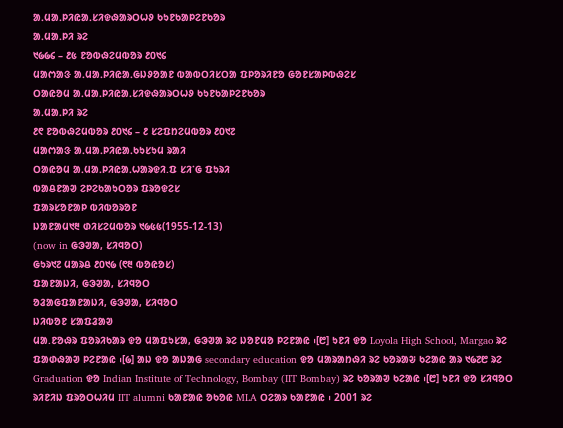ᱟᱹᱢᱟᱹᱞᱤᱭᱟᱹᱥᱤᱫᱷᱟᱨᱛᱦᱽ ᱠᱩᱱᱠᱟᱞᱮᱱᱠᱚᱨ
ᱟᱹᱢᱟᱹᱞᱤ ᱨᱮ
᱑᱙᱙᱔ – ᱒᱕ ᱱᱚᱵᱷᱮᱢᱵᱚᱨ ᱒᱐᱑᱔
ᱢᱟᱬᱟᱝ ᱟᱹᱢᱟᱹᱞᱤᱭᱟᱹᱜᱡᱽᱚᱟᱱ ᱵᱟᱵᱛᱤᱥᱛᱟ ᱯᱞᱚᱨᱤᱱᱚ ᱜᱚᱱᱥᱟᱞᱵᱷᱮᱥ
ᱛᱟᱭᱚᱢ ᱟᱹᱢᱟᱹᱞᱤᱭᱟᱹᱥᱤᱫᱷᱟᱨᱛᱦᱽ ᱠᱩᱱᱠᱟᱞᱮᱱᱠᱚᱨ
ᱟᱹᱢᱟᱹᱞᱤ ᱨᱮ
᱒᱖ ᱱᱚᱵᱷᱮᱢᱵᱚᱨ ᱒᱐᱑᱔ – ᱒ ᱥᱮᱯᱴᱮᱢᱵᱚᱨ ᱒᱐᱑᱗
ᱢᱟᱬᱟᱝ ᱟᱹᱢᱟᱹᱞᱤᱭᱟᱹᱠᱩᱥᱩᱢ ᱨᱟᱤ
ᱛᱟᱭᱚᱢ ᱟᱹᱢᱟᱹᱞᱤᱭᱟᱹᱦᱟᱨᱫᱤ.ᱯ ᱥᱤᱸᱜ ᱯᱩᱨᱤ
ᱵᱟᱪᱱᱟᱣ ᱮᱞᱮᱠᱟᱩᱛᱚᱨ ᱯᱨᱚᱫᱮᱥ
ᱯᱟᱨᱥᱚᱱᱟᱞ ᱵᱤᱵᱚᱨᱚᱱ
ᱡᱟᱱᱟᱢ᱑᱓ ᱰᱤᱥᱮᱢᱵᱚᱨ ᱑᱙᱕᱕(1955-12-13)
(now in ᱜᱳᱣᱟ, ᱥᱤᱧᱚᱛ)
ᱜᱩᱨ᱑᱗ ᱢᱟᱨᱪ ᱒᱐᱑᱙ (᱖᱓ ᱵᱚᱭᱚᱥ)
ᱯᱟᱱᱟᱡᱤ, ᱜᱳᱣᱟ, ᱥᱤᱧᱚᱛ
ᱚᱲᱟᱜᱯᱟᱱᱟᱡᱤ, ᱜᱳᱣᱟ, ᱥᱤᱧᱚᱛ
ᱡᱤᱵᱚᱱ ᱥᱟᱯᱲᱟᱣ
ᱢᱟ.ᱱᱚᱷᱨ ᱯᱚᱨᱤᱠᱟᱨ ᱫᱚ ᱢᱟᱯᱩᱥᱟ, ᱜᱳᱣᱟ ᱨᱮ ᱡᱚᱱᱢᱚ ᱞᱮᱱᱟᱭ ᱾[᱘] ᱩᱱᱤ ᱫᱚ Loyola High School, Margao ᱨᱮ ᱯᱟᱰᱷᱟᱣ ᱞᱮᱱᱟᱭ ᱾[᱙] ᱟᱡ ᱫᱚ ᱟᱡᱟᱜ secondary education ᱫᱚ ᱢᱟᱨᱟᱴᱷᱤ ᱨᱮ ᱠᱚᱨᱟᱶ ᱠᱮᱟᱭ ᱟᱨ ᱑᱙᱗᱘ ᱨᱮ Graduation ᱫᱚ Indian Institute of Technology, Bombay (IIT Bombay) ᱨᱮ ᱠᱚᱨᱟᱣ ᱠᱮᱟᱭ ᱾[᱘] ᱩᱱᱤ ᱫᱚ ᱥᱤᱧᱚᱛ ᱨᱤᱱᱤᱡ ᱯᱨᱚᱛᱦᱤᱢ IIT alumni ᱠᱟᱱᱟᱭ ᱚᱠᱚᱭ MLA ᱛᱮᱟᱨ ᱠᱟᱱᱟᱭ ᱾ 2001 ᱨᱮ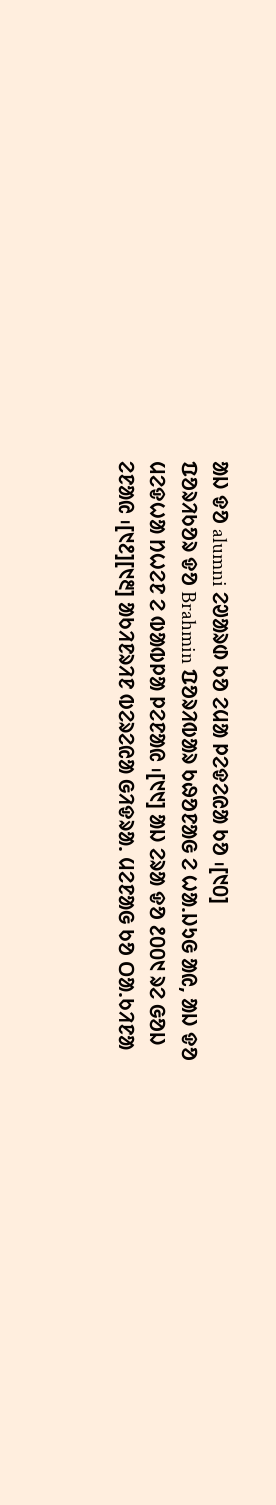ᱟᱡ ᱫᱚ alumni ᱮᱣᱟᱨᱰ ᱠᱚ ᱮᱢᱟ ᱞᱮᱫᱮᱭᱟ ᱠᱚ ᱾[᱑᱐]
ᱯᱚᱨᱤᱠᱚᱨ ᱫᱚ Brahmin ᱯᱚᱨᱤᱵᱟᱨ ᱠᱷᱚᱱᱟᱜ ᱮ ᱦᱟ.ᱡᱩᱜ ᱟᱭ, ᱟᱡ ᱫᱚ ᱢᱮᱫᱦᱟ ᱴᱦᱮᱱ ᱮ ᱵᱟᱵᱞᱟ ᱞᱮᱱᱟᱭ ᱾[᱑᱑] ᱟᱡ ᱮᱨᱟ ᱫᱚ ᱒᱐᱐᱑ ᱨᱮ ᱜᱚᱡ ᱮᱱᱟᱭ ᱾[᱑᱒][᱑᱓] ᱟᱠᱤᱱᱨᱤᱱ ᱵᱮᱨᱮᱭᱟ ᱜᱤᱫᱨᱟ. ᱢᱮᱱᱟᱜ ᱠᱚ ᱛᱟ.ᱠᱤᱱᱟ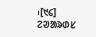᱾[᱑᱔]
ᱮᱣᱟᱨᱰᱥ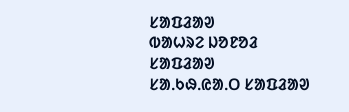ᱥᱟᱯᱲᱟᱣ
ᱵᱟᱦᱨᱮ ᱡᱚᱱᱚᱲ ᱥᱟᱯᱲᱟᱣ
ᱥᱟᱹᱠᱷᱹᱭᱟᱹᱛ ᱥᱟᱯᱲᱟᱣ